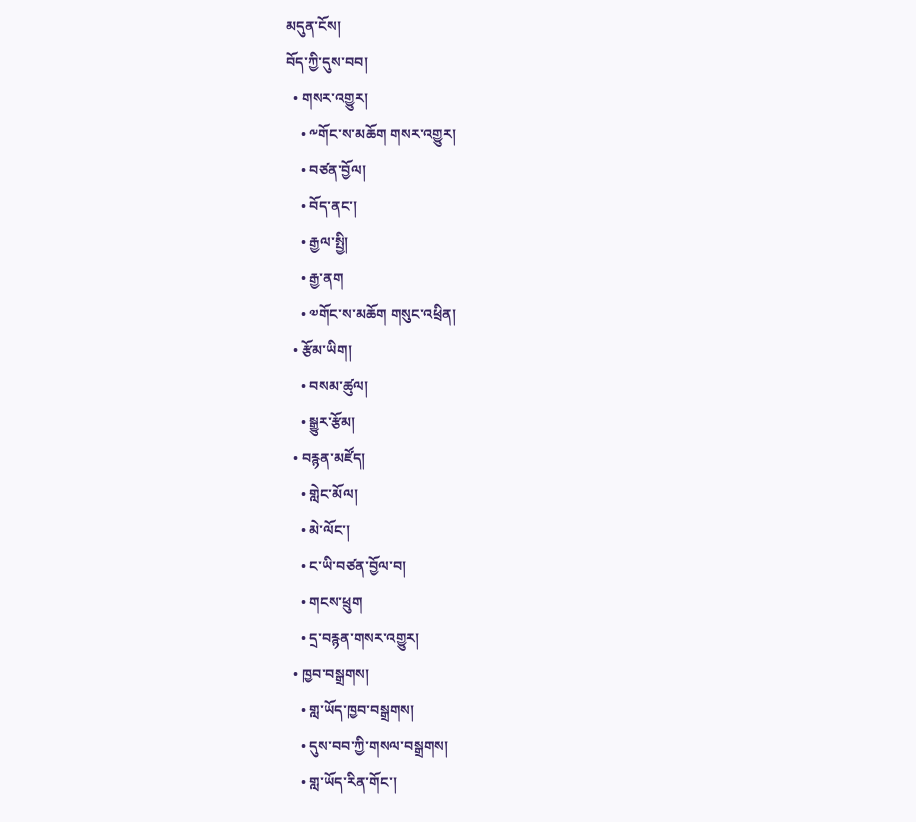མདུན་ངོས།
བོད་ཀྱི་དུས་བབ།
  • གསར་འགྱུར།
    • ༸གོང་ས་མཆོག གསར་འགྱུར།
    • བཙན་བྱོལ།
    • བོད་ནང་།
    • རྒྱལ་སྤྱི།
    • རྒྱ་ནག
    • ༧གོང་ས་མཆོག གསུང་འཕྲིན།
  • རྩོམ་ཡིག།
    • བསམ་ཚུལ།
    • སྒྱུར་རྩོམ།
  • བརྙན་མཛོད།
    • གླེང་མོལ།
    • མེ་ལོང་།
    • ང་ཡི་བཙན་བྱོལ་བ།
    • གངས་ཕྲུག
    • དྲ་བརྙན་གསར་འགྱུར།
  • ཁྱབ་བསྒྲགས།
    • གླ་ཡོད་ཁྱབ་བསྒྲགས།
    • དུས་བབ་ཀྱི་གསལ་བསྒྲགས།
    • གླ་ཡོད་རིན་གོང་།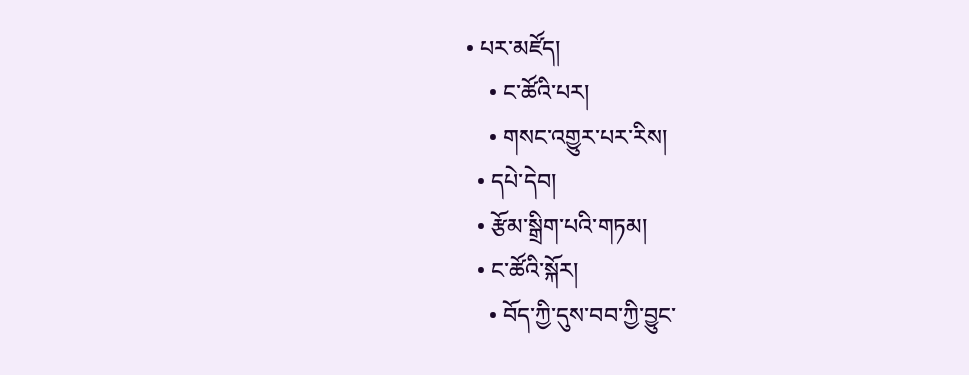• པར་མཛོད།
    • ང་ཚོའི་པར།
    • གསང་འགྱུར་པར་རིས།
  • དཔེ་དེབ།
  • རྩོམ་སྒྲིག་པའི་གཏམ།
  • ང་ཚོའི་སྐོར།
    • བོད་ཀྱི་དུས་བབ་ཀྱི་བྱུང་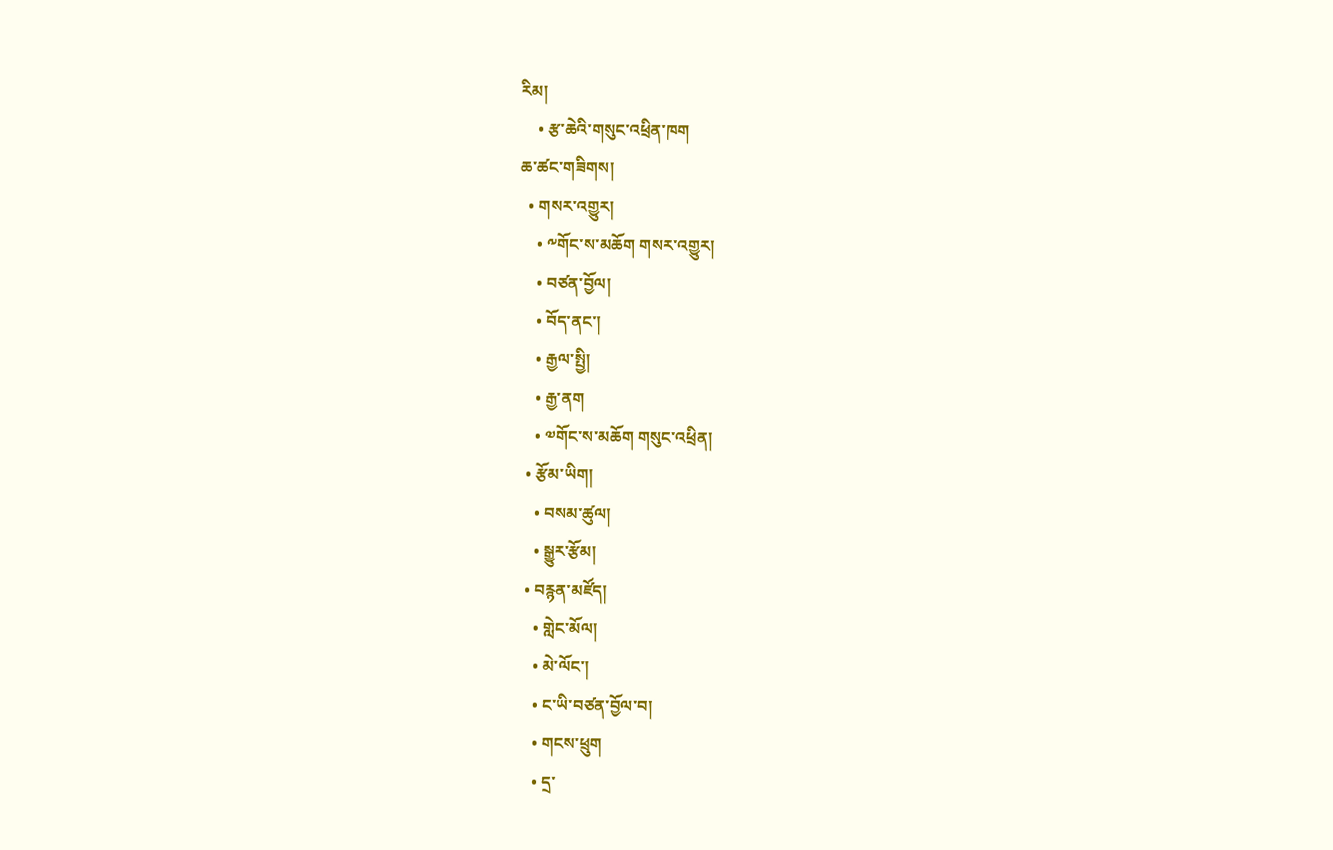རིམ།
    • རྩ་ཆེའི་གསུང་འཕྲིན་ཁག
ཆ་ཚང་གཟིགས།
  • གསར་འགྱུར།
    • ༸གོང་ས་མཆོག གསར་འགྱུར།
    • བཙན་བྱོལ།
    • བོད་ནང་།
    • རྒྱལ་སྤྱི།
    • རྒྱ་ནག
    • ༧གོང་ས་མཆོག གསུང་འཕྲིན།
  • རྩོམ་ཡིག།
    • བསམ་ཚུལ།
    • སྒྱུར་རྩོམ།
  • བརྙན་མཛོད།
    • གླེང་མོལ།
    • མེ་ལོང་།
    • ང་ཡི་བཙན་བྱོལ་བ།
    • གངས་ཕྲུག
    • དྲ་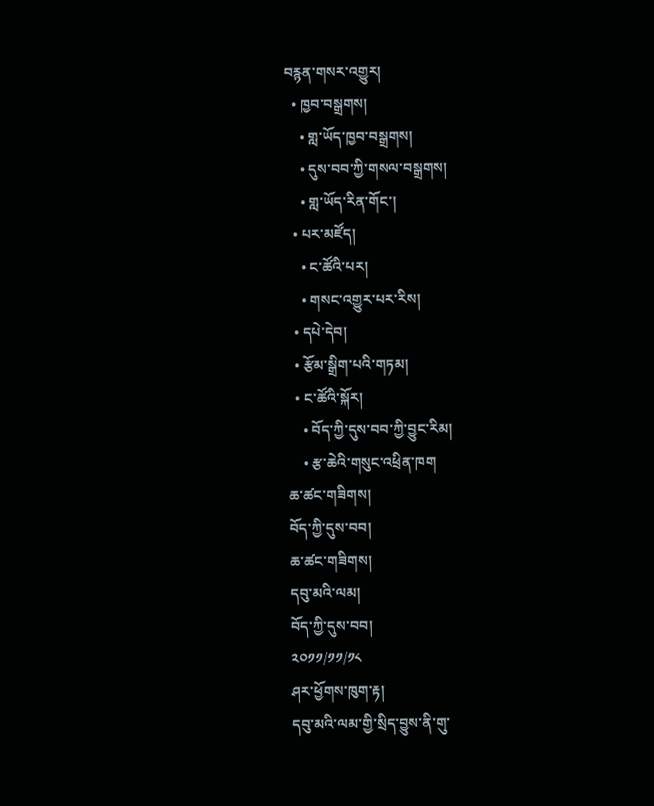བརྙན་གསར་འགྱུར།
  • ཁྱབ་བསྒྲགས།
    • གླ་ཡོད་ཁྱབ་བསྒྲགས།
    • དུས་བབ་ཀྱི་གསལ་བསྒྲགས།
    • གླ་ཡོད་རིན་གོང་།
  • པར་མཛོད།
    • ང་ཚོའི་པར།
    • གསང་འགྱུར་པར་རིས།
  • དཔེ་དེབ།
  • རྩོམ་སྒྲིག་པའི་གཏམ།
  • ང་ཚོའི་སྐོར།
    • བོད་ཀྱི་དུས་བབ་ཀྱི་བྱུང་རིམ།
    • རྩ་ཆེའི་གསུང་འཕྲིན་ཁག
ཆ་ཚང་གཟིགས།
བོད་ཀྱི་དུས་བབ།
ཆ་ཚང་གཟིགས།
དབུ་མའི་ལམ།
བོད་ཀྱི་དུས་བབ།
༢༠༡༡/༡༡/༡༨
ཤར་ཕྱོགས་ཁུག་རྟ།
དབུ་མའི་ལམ་གྱི་སྲིད་བྱུས་ནི་གུ་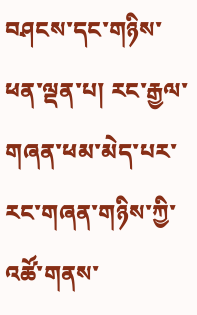བཤངས་དང་གཉིས་ཕན་ལྡན་པ། རང་རྒྱལ་གཞན་ཕམ་མེད་པར་རང་གཞན་གཉིས་ཀྱི་འཚོ་གནས་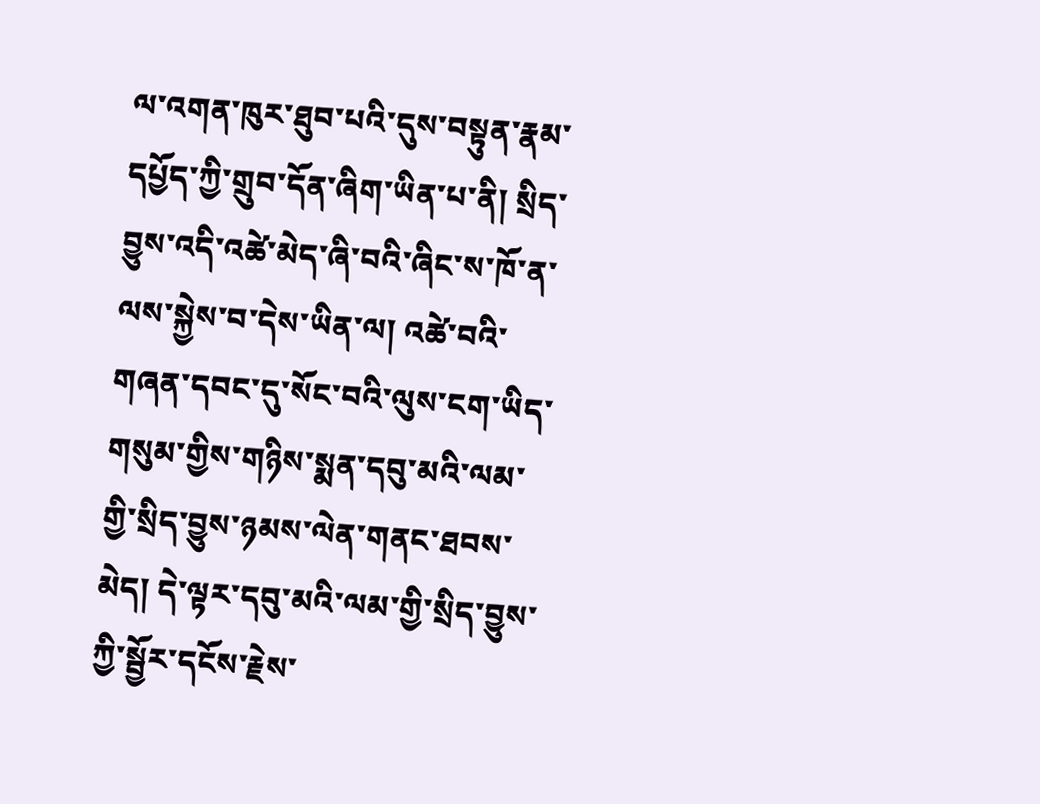ལ་འགན་ཁུར་ཐུབ་པའི་དུས་བསྟུན་རྣམ་དཔྱོད་ཀྱི་གྲུབ་དོན་ཞིག་ཡིན་པ་ནི། སྲིད་བྱུས་འདི་འཚེ་མེད་ཞི་བའི་ཞིང་ས་ཁོ་ན་ལས་སྐྱེས་བ་དེས་ཡིན་ལ། འཚེ་བའི་གཞན་དབང་དུ་སོང་བའི་ལུས་ངག་ཡིད་གསུམ་གྱིས་གཉིས་སྨན་དབུ་མའི་ལམ་གྱི་སྲིད་བྱུས་ཉམས་ལེན་གནང་ཐབས་མེད། དེ་ལྟར་དབུ་མའི་ལམ་གྱི་སྲིད་བྱུས་ཀྱི་སྦྱོར་དངོས་རྗེས་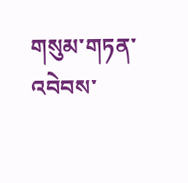གསུམ་གཏན་འབེབས་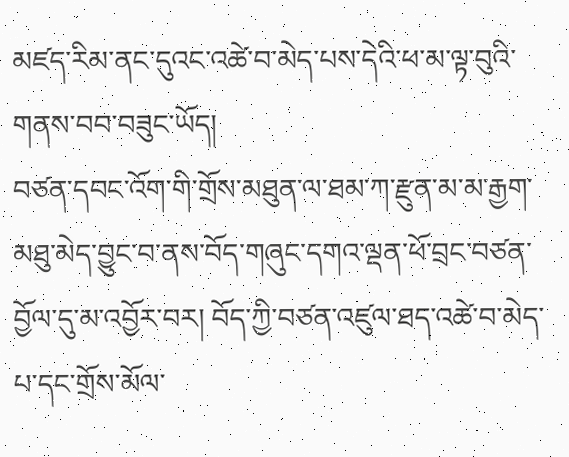མཛད་རིམ་ནང་དུའང་འཚེ་བ་མེད་པས་དེའི་ཕ་མ་ལྟ་བུའི་གནས་བབ་བཟུང་ཡོད།
བཙན་དབང་འོག་གི་གྲོས་མཐུན་ལ་ཐམ་ཀ་རྫུན་མ་མ་རྒྱག་མཐུ་མེད་བྱུང་བ་ནས་བོད་གཞུང་དགའ་ལྡན་ཕོ་བྲང་བཙན་བྱོལ་དུ་མ་འབྱོར་བར། བོད་ཀྱི་བཙན་འཛུལ་ཐད་འཚེ་བ་མེད་པ་དང་གྲོས་མོལ་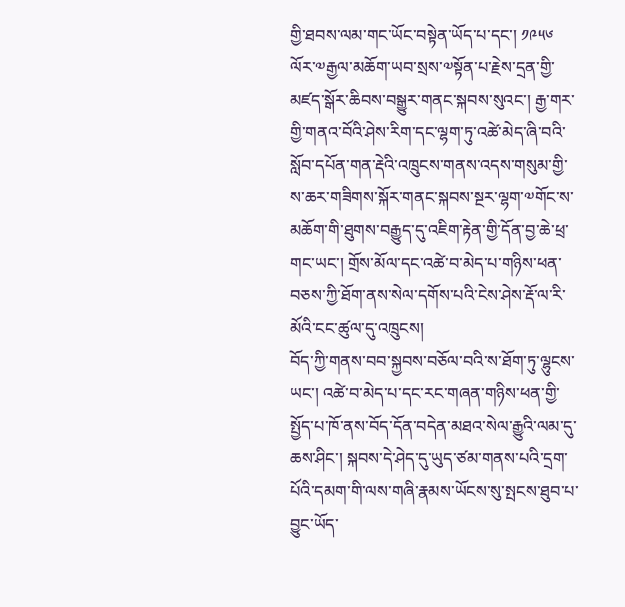གྱི་ཐབས་ལམ་གང་ཡོང་བསྟེན་ཡོད་པ་དང་། ༡༩༥༦ ལོར་༧རྒྱལ་མཆོག་ཡབ་སྲས་༧སྟོན་པ་རྗེས་དྲན་གྱི་མཛད་སྒོར་ཆིབས་བསྒྱུར་གནང་སྐབས་སུའང་། རྒྱ་གར་གྱི་གནའ་བོའི་ཤེས་རིག་དང་ལྷག་ཏུ་འཚེ་མེད་ཞི་བའི་སློབ་དཔོན་གན་རྡེའི་འཁྲུངས་གནས་འདས་གསུམ་གྱི་ས་ཆར་གཟིགས་སྐོར་གནང་སྐབས་སྔར་ལྷག་༧གོང་ས་མཆོག་གི་ཐུགས་བརྒྱུད་དུ་འཇིག་རྟེན་གྱི་དོན་བྱ་ཆེ་ཕྲ་གང་ཡང་། གྲོས་མོལ་དང་འཚེ་བ་མེད་པ་གཉིས་ཕན་བཅས་ཀྱི་ཐོག་ནས་སེལ་དགོས་པའི་ངེས་ཤེས་རྡོ་ལ་རི་མོའི་ངང་ཚུལ་དུ་འཁྲུངས།
བོད་ཀྱི་གནས་བབ་སྐྱབས་བཅོལ་བའི་ས་ཐོག་ཏུ་ལྷུངས་ཡང་། འཚེ་བ་མེད་པ་དང་རང་གཞན་གཉིས་ཕན་གྱི་སྤྱོད་པ་ཁོ་ནས་བོད་དོན་བདེན་མཐའ་སེལ་རྒྱུའི་ལམ་དུ་ཆས་ཤིང་། སྐབས་དེ་ཤེད་དུ་ཡུད་ཙམ་གནས་པའི་དྲག་པོའི་དམག་གི་ལས་གཞི་རྣམས་ཡོངས་སུ་སྤངས་ཐུབ་པ་བྱུང་ཡོད་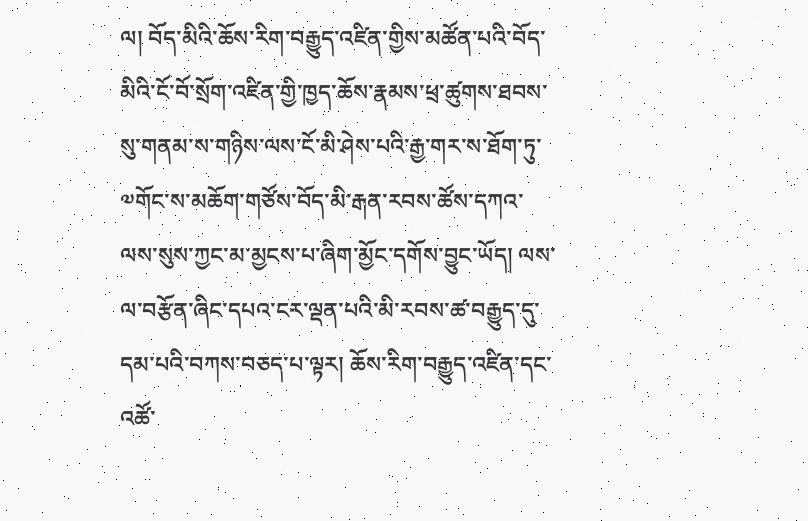ལ། བོད་མིའི་ཆོས་རིག་བརྒྱུད་འཛིན་གྱིས་མཚོན་པའི་བོད་མིའི་ངོ་བོ་སྲོག་འཛིན་གྱི་ཁྱད་ཆོས་རྣམས་ཕྲ་ཚུགས་ཐབས་སུ་གནམ་ས་གཉིས་ལས་ངོ་མི་ཤེས་པའི་རྒྱ་གར་ས་ཐོག་ཏུ་༧གོང་ས་མཆོག་གཙོས་བོད་མི་རྒན་རབས་ཚོས་དཀའ་ལས་སུས་ཀྱང་མ་མྱངས་པ་ཞིག་མྱོང་དགོས་བྱུང་ཡོད། ལས་ལ་བརྩོན་ཞིང་དཔའ་ངར་ལྡན་པའི་མི་རབས་ཚ་བརྒྱུད་དུ་དམ་པའི་བཀས་བཅད་པ་ལྟར། ཆོས་རིག་བརྒྱུད་འཛིན་དང་འཚོ་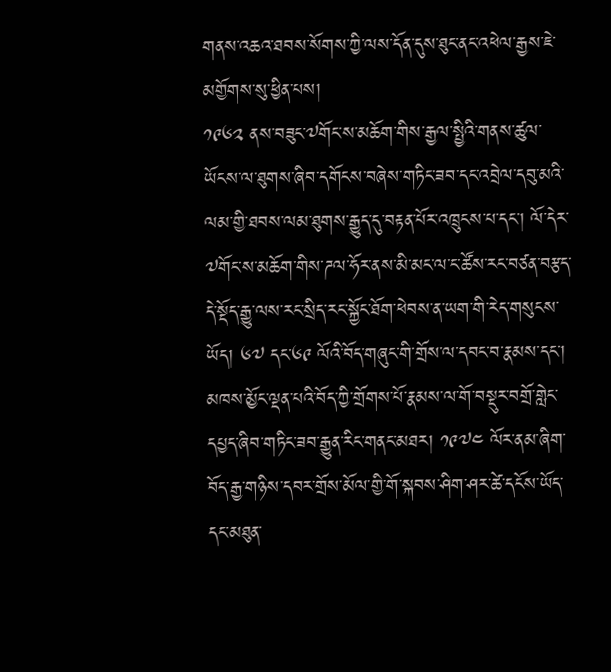གནས་འཆའ་ཐབས་སོགས་ཀྱི་ལས་དོན་དུས་ཐུང་ནང་འཕེལ་རྒྱས་ཇེ་མགྱོགས་སུ་ཕྱིན་པས།
༡༩༦༢ ནས་བཟུང་༧གོང་ས་མཆོག་གིས་རྒྱལ་སྤྱིའི་གནས་ཚུལ་ཡོངས་ལ་ཐུགས་ཞིབ་དགོངས་བཞེས་གཏིང་ཟབ་དང་འབྲེལ་དབུ་མའི་ལམ་གྱི་ཐབས་ལམ་ཐུགས་རྒྱུད་དུ་བརྟན་པོར་འཁྲུངས་པ་དང་། ལོ་དེར་༧གོང་ས་མཆོག་གིས་ཌལ་ཧོར་ནས་མི་མང་ལ་ང་ཚོས་རང་བཙན་བརྩད་དེ་སྡོད་རྒྱུ་ལས་རང་སྲིད་རང་སྐྱོང་ཐོག་ཕེབས་ན་ཡག་གི་རེད་གསུངས་ཡོད། ༦༧ དང་༦༩ ལོའི་བོད་གཞུང་གི་གྲོས་ལ་དབང་བ་རྣམས་དང་། མཁས་མྱོང་ལྡན་པའི་བོད་ཀྱི་གྲོགས་པོ་རྣམས་ལ་གོ་བསྡུར་བགྲོ་གླེང་དཔྱད་ཞིབ་གཏིང་ཟབ་རྒྱུན་རིང་གནང་མཐར། ༡༩༧༤ ལོར་ནམ་ཞིག་བོད་རྒྱ་གཉིས་དབར་གྲོས་མོལ་གྱི་གོ་སྐབས་ཤིག་ཤར་ཚེ་དངོས་ཡོད་དང་མཐུན་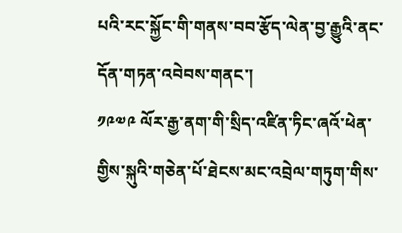པའི་རང་སྐྱོང་གི་གནས་བབ་རྩོད་ལེན་བྱ་རྒྱུའི་ནང་དོན་གཏན་འབེབས་གནང་།
༡༩༧༩ ལོར་རྒྱ་ནག་གི་སྲིད་འཛིན་ཏིང་ཞའོ་ཕེན་གྱིས་སྐུའི་གཅེན་པོ་ཐེངས་མང་འབྲེལ་གཏུག་གིས་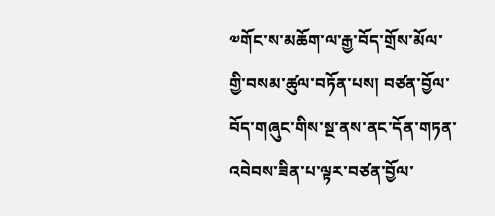༧གོང་ས་མཆོག་ལ་རྒྱ་བོད་གྲོས་མོལ་གྱི་བསམ་ཚུལ་བཏོན་པས། བཙན་བྱོལ་བོད་གཞུང་གིས་སྔ་ནས་ནང་དོན་གཏན་འབེབས་ཟིན་པ་ལྟར་བཙན་བྱོལ་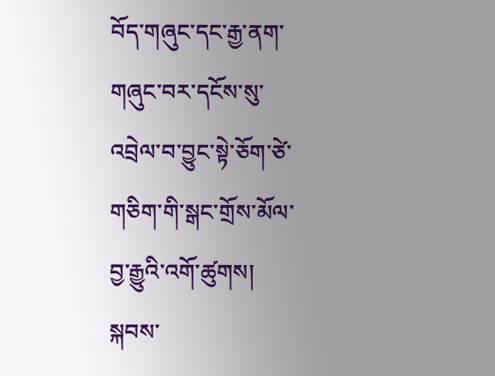བོད་གཞུང་དང་རྒྱ་ནག་གཞུང་བར་དངོས་སུ་འབྲེལ་བ་བྱུང་སྟེ་ཅོག་ཙེ་གཅིག་གི་སྒང་གྲོས་མོལ་བྱ་རྒྱུའི་འགོ་ཚུགས། སྐབས་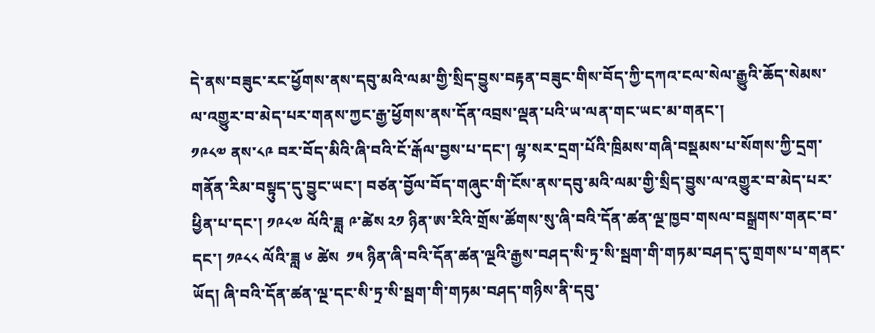དེ་ནས་བཟུང་རང་ཕྱོགས་ནས་དབུ་མའི་ལམ་གྱི་སྲིད་བྱུས་བརྟན་བཟུང་གིས་བོད་ཀྱི་དཀའ་ངལ་སེལ་རྒྱུའི་ཆོད་སེམས་ལ་འགྱུར་བ་མེད་པར་གནས་ཀྱང་རྒྱ་ཕྱོགས་ནས་དོན་འབྲས་ལྡན་པའི་ཡ་ལན་གང་ཡང་མ་གནང་།
༡༩༨༧ ནས་༨༩ བར་བོད་མིའི་ཞི་བའི་ངོ་རྒོལ་བྱས་པ་དང་། ལྷ་སར་དྲག་པོའི་ཁྲིམས་གཞི་བསྡམས་པ་སོགས་ཀྱི་དྲག་གནོན་རིམ་བསྟུད་དུ་བྱུང་ཡང་། བཙན་བྱོལ་བོད་གཞུང་གི་ངོས་ནས་དབུ་མའི་ལམ་གྱི་སྲིད་བྱུས་ལ་འགྱུར་བ་མེད་པར་ཕྱིན་པ་དང་། ༡༩༨༧ ལོའི་ཟླ ༩་ཚེས ༢༡ ཉིན་ཨ་རིའི་གྲོས་ཚོགས་སུ་ཞི་བའི་དོན་ཚན་ལྔ་ཁྱབ་གསལ་བསྒྲགས་གནང་བ་དང་། ༡༩༨༨ ལོའི་ཟླ ༦ ཚེས  ༡༥ ཉིན་ཞི་བའི་དོན་ཚན་ལྔའི་རྒྱས་བཤད་སི་ཏྲ་སི་སྦག་གི་གཏམ་བཤད་དུ་གྲགས་པ་གནང་ཡོད། ཞི་བའི་དོན་ཚན་ལྔ་དང་སི་ཏྲ་སི་སྦག་གི་གཏམ་བཤད་གཉིས་ནི་དབུ་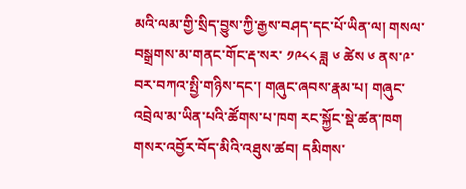མའི་ལམ་གྱི་སྲིད་བྱུས་ཀྱི་རྒྱས་བཤད་དང་པོ་ཡིན་ལ། གསལ་བསྒྲགས་མ་གནང་གོང་རྡ་སར་ ༡༩༨༨ ཟླ ༦ ཚེས ༦ ནས་༩་བར་བཀའ་སྤྱི་གཉིས་དང་། གཞུང་ཞབས་རྣམ་པ། གཞུང་འབྲེལ་མ་ཡིན་པའི་ཚོགས་པ་ཁག རང་སྐྱོང་སྡེ་ཚན་ཁག གསར་འབྱོར་བོད་མིའི་འཐུས་ཚབ། དམིགས་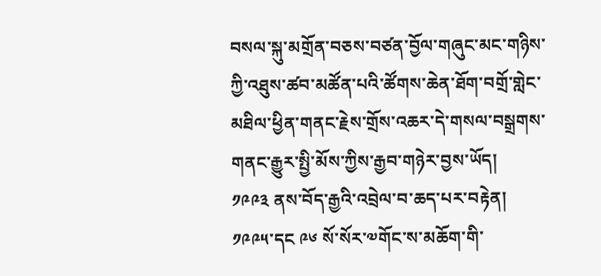བསལ་སྐུ་མགྲོན་བཅས་བཙན་བྱོལ་གཞུང་མང་གཉིས་ཀྱི་འཐུས་ཚབ་མཚོན་པའི་ཚོགས་ཆེན་ཐོག་བགྲོ་གླེང་མཐིལ་ཕྱིན་གནང་རྗེས་གྲོས་འཆར་དེ་གསལ་བསྒྲགས་གནང་རྒྱུར་སྤྱི་མོས་ཀྱིས་རྒྱབ་གཉེར་བྱས་ཡོད།
༡༩༩༣ ནས་བོད་རྒྱའི་འབྲེལ་བ་ཆད་པར་བརྟེན། ༡༩༩༥་དང ༩༦ སོ་སོར་༧གོང་ས་མཆོག་གི་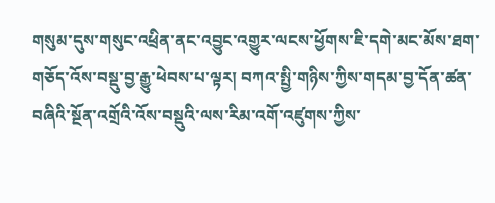གསུམ་དུས་གསུང་འཕྲིན་ནང་འབྱུང་འགྱུར་ལངས་ཕྱོགས་ཇི་དགེ་མང་མོས་ཐག་གཅོད་འོས་བསྡུ་བྱ་རྒྱུ་ཕེབས་པ་ལྟར། བཀའ་སྤྱི་གཉིས་ཀྱིས་གདམ་བྱ་དོན་ཚན་བཞིའི་སྔོན་འགྲོའི་འོས་བསྡུའི་ལས་རིམ་འགོ་འཛུགས་ཀྱིས་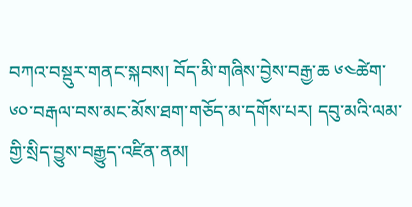བཀའ་བསྡུར་གནང་སྐབས། བོད་མི་གཞིས་བྱེས་བརྒྱ་ཆ ༦༤ཚེག་༦༠་བརྒལ་བས་མང་མོས་ཐག་གཅོད་མ་དགོས་པར། དབུ་མའི་ལམ་གྱི་སྲིད་བྱུས་བརྒྱུད་འཛིན་ནམ།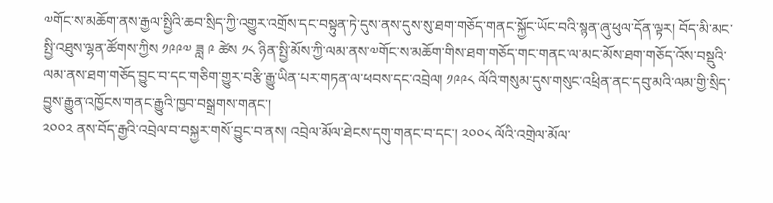༧གོང་ས་མཆོག་ནས་རྒྱལ་སྤྱིའི་ཆབ་སྲིད་ཀྱི་འགྱུར་འགྲོས་དང་བསྟུན་ཏེ་དུས་ནས་དུས་སུ་ཐག་གཅོད་གནང་སྐྱོང་ཡོང་བའི་སྙན་ཞུ་ཕུལ་དོན་ལྟར། བོད་མི་མང་སྤྱི་འཐུས་ལྷན་ཚོགས་ཀྱིས ༡༩༩༧ ཟླ ༩ ཚེས ༡༨ ཉིན་སྤྱི་མོས་ཀྱི་ལམ་ནས་༧གོང་ས་མཆོག་གིས་ཐག་གཅོད་གང་གནང་ལ་མང་མོས་ཐག་གཅོད་འོས་བསྡུའི་ལམ་ནས་ཐག་གཅོད་བྱུང་བ་དང་གཅིག་གྱུར་བརྩི་རྒྱུ་ཡིན་པར་གཏན་ལ་ཕབས་དང་འབྲེལ། ༡༩༩༨ ལོའི་གསུམ་དུས་གསུང་འཕྲིན་ནང་དབུ་མའི་ལམ་གྱི་སྲིད་བྱུས་རྒྱུན་འཁྱོངས་གནང་རྒྱུའི་ཁྱབ་བསྒྲགས་གནང་།
༢༠༠༢ ནས་བོད་རྒྱའི་འབྲེལ་བ་བསྐྱར་གསོ་བྱུང་བ་ནས། འབྲེལ་མོལ་ཐེངས་དགུ་གནང་བ་དང་། ༢༠༠༨ ལོའི་འགྲེལ་མོལ་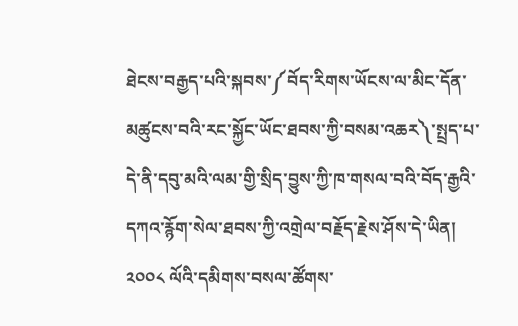ཐེངས་བརྒྱད་པའི་སྐབས་༼བོད་རིགས་ཡོངས་ལ་མིང་དོན་མཚུངས་བའི་རང་སྐྱོང་ཡོང་ཐབས་ཀྱི་བསམ་འཆར༽་སྤྲད་པ་དེ་ནི་དབུ་མའི་ལམ་གྱི་སྲིད་བྱུས་ཀྱི་ཁ་གསལ་བའི་བོད་རྒྱའི་དཀའ་རྙོག་སེལ་ཐབས་ཀྱི་འགྲེལ་བརྗོད་རྗེས་ཤོས་དེ་ཡིན།
༢༠༠༨ ལོའི་དམིགས་བསལ་ཚོགས་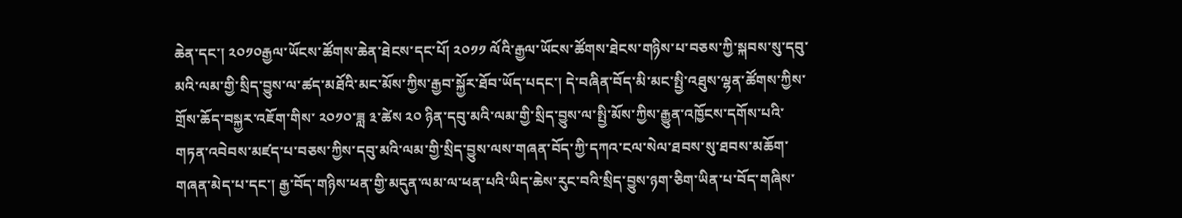ཆེན་དང་། ༢༠༡༠རྒྱལ་ཡོངས་ཚོགས་ཆེན་ཐེངས་དང་པོ། ༢༠༡༡ ལོའི་རྒྱལ་ཡོངས་ཚོགས་ཐེངས་གཉིས་པ་བཅས་ཀྱི་སྐབས་སུ་དབུ་མའི་ལམ་གྱི་སྲིད་བྱུས་ལ་ཚད་མཐོའི་མང་མོས་ཀྱིས་རྒྱབ་སྐྱོར་ཐོབ་ཡོད་པདང་། དེ་བཞིན་བོད་མི་མང་སྤྱི་འཐུས་ལྷན་ཚོགས་ཀྱིས་གྲོས་ཆོད་བསྐྱར་འཇོག་གིས་ ༢༠༡༠་ཟླ ༣་ཚེས ༢༠ ཉིན་དབུ་མའི་ལམ་གྱི་སྲིད་བྱུས་ལ་སྤྱི་མོས་ཀྱིས་རྒྱུན་འཁྱོངས་དགོས་པའི་གཏན་འབེབས་མཛད་པ་བཅས་ཀྱིས་དབུ་མའི་ལམ་གྱི་སྲིད་བྱུས་ལས་གཞན་བོད་ཀྱི་དཀའ་ངལ་སེལ་ཐབས་སུ་ཐབས་མཆོག་གཞན་མེད་པ་དང་། རྒྱ་བོད་གཉིས་ཕན་གྱི་མདུན་ལམ་ལ་ཕན་པའི་ཡིད་ཆེས་རུང་བའི་སྲིད་བྱུས་ཉག་ཅིག་ཡིན་པ་བོད་གཞིས་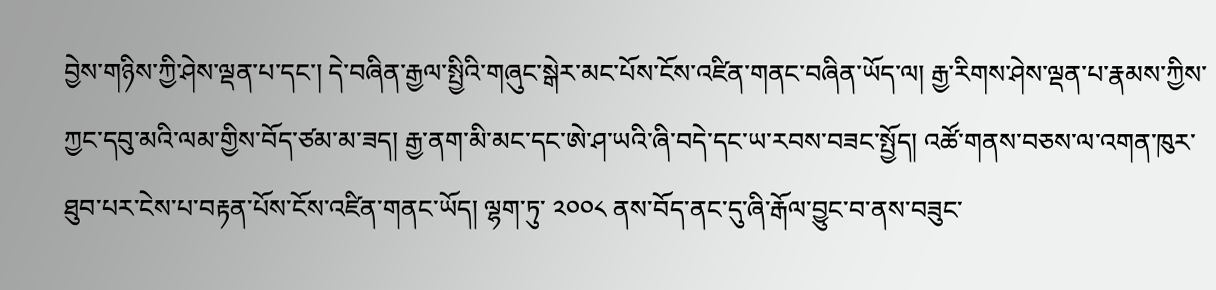བྱེས་གཉིས་ཀྱི་ཤེས་ལྡན་པ་དང་། དེ་བཞིན་རྒྱལ་སྤྱིའི་གཞུང་སྒེར་མང་པོས་ངོས་འཛིན་གནང་བཞིན་ཡོད་ལ། རྒྱ་རིགས་ཤེས་ལྡན་པ་རྣམས་ཀྱིས་ཀྱང་དབུ་མའི་ལམ་གྱིས་བོད་ཙམ་མ་ཟད། རྒྱ་ནག་མི་མང་དང་ཨེ་ཤ་ཡའི་ཞི་བདེ་དང་ཡ་རབས་བཟང་སྤྱོད། འཚོ་གནས་བཅས་ལ་འགན་ཁུར་ཐུབ་པར་ངེས་པ་བརྟན་པོས་ངོས་འཛིན་གནང་ཡོད། ལྷག་ཏུ་ ༢༠༠༨ ནས་བོད་ནང་དུ་ཞི་རྒོལ་བྱུང་བ་ནས་བཟུང་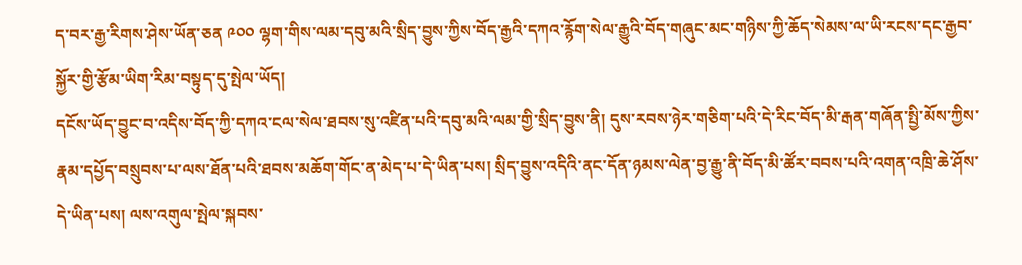ད་བར་རྒྱ་རིགས་ཤེས་ཡོན་ཅན ༩༠༠ ལྷག་གིས་ལམ་དབུ་མའི་སྲིད་བྱུས་ཀྱིས་བོད་རྒྱའི་དཀའ་རྙོག་སེལ་རྒྱུའི་བོད་གཞུང་མང་གཉིས་ཀྱི་ཆོད་སེམས་ལ་ཡི་རངས་དང་རྒྱབ་སྐྱོར་གྱི་རྩོམ་ཡིག་རིམ་བསྟུད་དུ་སྤེལ་ཡོད།
དངོས་ཡོད་བྱུང་བ་འདིས་བོད་ཀྱི་དཀའ་ངལ་སེལ་ཐབས་སུ་འཛིན་པའི་དབུ་མའི་ལམ་གྱི་སྲིད་བྱུས་ནི། དུས་རབས་ཉེར་གཅིག་པའི་དེ་རིང་བོད་མི་རྒན་གཞོན་སྤྱི་མོས་ཀྱིས་རྣམ་དཔྱོད་བསྲུབས་པ་ལས་ཐོན་པའི་ཐབས་མཆོག་གོང་ན་མེད་པ་དེ་ཡིན་པས། སྲིད་བྱུས་འདིའི་ནང་དོན་ཉམས་ལེན་བྱ་རྒྱུ་ནི་བོད་མི་ཚོར་བབས་པའི་འགན་འཁྲི་ཆེ་ཤོས་དེ་ཡིན་པས། ལས་འགུལ་སྤེལ་སྐབས་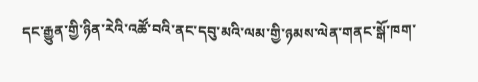དང་རྒྱུན་གྱི་ཉིན་རེའི་འཚོ་བའི་ནང་དབུ་མའི་ལམ་གྱི་ཉམས་ལེན་གནང་སྒོ་ཁག་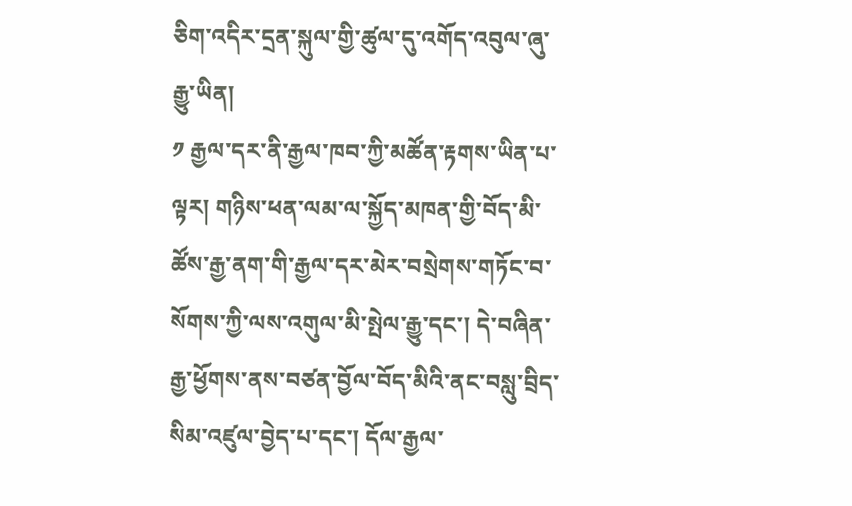ཅིག་འདིར་དྲན་སྐུལ་གྱི་ཚུལ་དུ་འགོད་འབུལ་ཞུ་རྒྱུ་ཡིན།
༡ རྒྱལ་དར་ནི་རྒྱལ་ཁབ་ཀྱི་མཚོན་རྟགས་ཡིན་པ་ལྟར། གཉིས་ཕན་ལམ་ལ་སྐྱོད་མཁན་གྱི་བོད་མི་ཚོས་རྒྱ་ནག་གི་རྒྱལ་དར་མེར་བསྲེགས་གཏོང་བ་སོགས་ཀྱི་ལས་འགུལ་མི་སྤེལ་རྒྱུ་དང་། དེ་བཞིན་རྒྱ་ཕྱོགས་ནས་བཙན་བྱོལ་བོད་མིའི་ནང་བསླུ་བྲིད་སིམ་འཛུལ་བྱེད་པ་དང་། དོལ་རྒྱལ་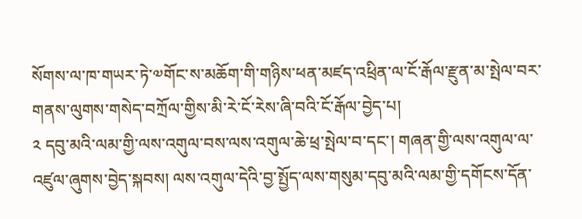སོགས་ལ་ཁ་གཡར་ཏེ་༧གོང་ས་མཆོག་གི་གཉིས་ཕན་མཛད་འཕྲིན་ལ་ངོ་རྒོལ་རྫུན་མ་སྤེལ་བར་གནས་ལུགས་གསེད་བཀྲོལ་གྱིས་མི་རེ་ངོ་རེས་ཞི་བའི་ངོ་རྒོལ་བྱེད་པ།
༢ དབུ་མའི་ལམ་གྱི་ལས་འགུལ་བས་ལས་འགུལ་ཆེ་ཕྲ་སྤེལ་བ་དང་། གཞན་གྱི་ལས་འགུལ་ལ་འཛུལ་ཞུགས་བྱེད་སྐབས། ལས་འགུལ་དེའི་བྱ་སྤྱོད་ལས་གསུམ་དབུ་མའི་ལམ་གྱི་དགོངས་དོན་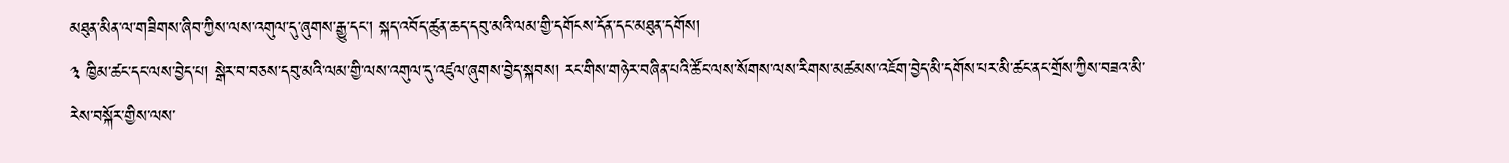མཐུན་མིན་ལ་གཟིགས་ཞིབ་ཀྱིས་ལས་འགུལ་དུ་ཞུགས་རྒྱུ་དང་། སྐད་འབོད་ཚུན་ཆད་དབུ་མའི་ལམ་གྱི་དགོངས་དོན་དང་མཐུན་དགོས།
༣ ཁྱིམ་ཚང་དང་ལས་བྱེད་པ། སྒེར་བ་བཅས་དབུ་མའི་ལམ་གྱི་ལས་འགུལ་དུ་འཛུལ་ཞུགས་བྱེད་སྐབས། རང་གིས་གཉེར་བཞིན་པའི་ཚོང་ལས་སོགས་ལས་རིགས་མཚམས་འཇོག་བྱེད་མི་དགོས་པར་མི་ཚང་ནང་གྲོས་ཀྱིས་བཟའ་མི་རེས་བསྐོར་གྱིས་ལས་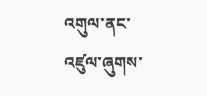འགུལ་ནང་འཛུལ་ཞུགས་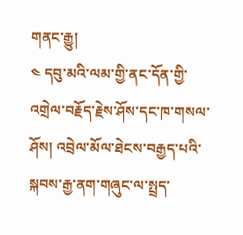གནང་རྒྱུ།
༤ དབུ་མའི་ལམ་གྱི་ནང་དོན་གྱི་འགྲེལ་བརྗོད་རྗེས་ཤོས་དང་ཁ་གསལ་ཤོས། འབྲེལ་མོལ་ཐེངས་བརྒྱད་པའི་སྐབས་རྒྱ་ནག་གཞུང་ལ་སྤྲད་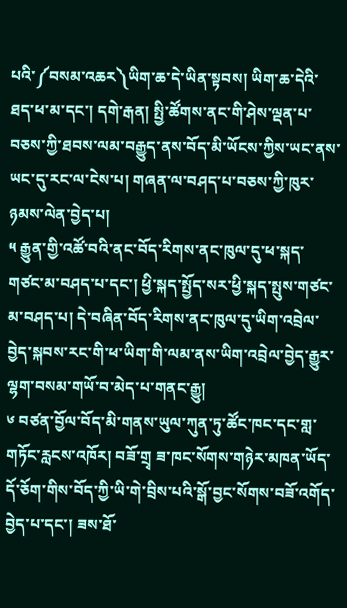པའི་༼བསམ་འཆར༽ཡིག་ཆ་དེ་ཡིན་སྟབས། ཡིག་ཆ་དེའི་ཐད་ཕ་མ་དང་། དགེ་རྒན། སྤྱི་ཚོགས་ནང་གི་ཤེས་ལྡན་པ་བཅས་ཀྱི་ཐབས་ལམ་བརྒྱུད་ནས་བོད་མི་ཡོངས་ཀྱིས་ཡང་ནས་ཡང་དུ་རང་ལ་ངེས་པ། གཞན་ལ་བཤད་པ་བཅས་ཀྱི་ཁུར་ཉམས་ལེན་བྱེད་པ།
༥ རྒྱུན་གྱི་འཚོ་བའི་ནང་བོད་རིགས་ནང་ཁུལ་དུ་ཕ་སྐད་གཙང་མ་བཤད་པ་དང་། ཕྱི་སྐད་སྤྱོད་སར་ཕྱི་སྐད་སྤུས་གཙང་མ་བཤད་པ། དེ་བཞིན་བོད་རིགས་ནང་ཁུལ་དུ་ཡིག་འབྲེལ་བྱེད་སྐབས་རང་གི་ཕ་ཡིག་གི་ལམ་ནས་ཡིག་འབྲེལ་བྱེད་རྒྱུར་ལྷག་བསམ་གཡོ་བ་མེད་པ་གནང་རྒྱུ།
༦ བཙན་བྱོལ་བོད་མི་གནས་ཡུལ་ཀུན་ཏུ་ཚོང་ཁང་དང་གླ་གཏོང་རླངས་འཁོར། བཟོ་གྲྭ ཟ་ཁང་སོགས་གཉེར་མཁན་ཡོད་དོ་ཅོག་གིས་བོད་ཀྱི་ཡི་གེ་བྲིས་པའི་སྒོ་བྱང་སོགས་བཟོ་འགོད་བྱེད་པ་དང་། ཟས་ཐོ་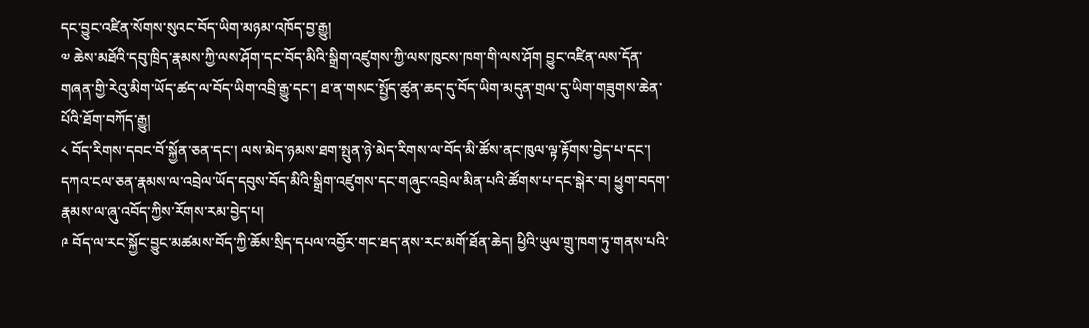དང་བྱུང་འཛིན་སོགས་སུའང་བོད་ཡིག་མཉམ་འཁོད་བྱ་རྒྱུ།
༧ ཆེས་མཐོའི་དབུ་ཁྲིད་རྣམས་ཀྱི་ལས་ཤོག་དང་བོད་མིའི་སྒྲིག་འཛུགས་ཀྱི་ལས་ཁུངས་ཁག་གི་ལས་ཤོག བྱུང་འཛིན་ལས་དོན་གཞན་གྱི་རེའུ་མིག་ཡོད་ཚད་ལ་བོད་ཡིག་འབྲི་རྒྱུ་དང་། ཐ་ན་གསང་སྤྱོད་ཚུན་ཆད་དུ་བོད་ཡིག་མདུན་གྲལ་དུ་ཡིག་གཟུགས་ཆེན་པོའི་ཐོག་བཀོད་རྒྱུ།
༨ བོད་རིགས་དབང་བོ་སྐྱོན་ཅན་དང་། ལས་མེད་ཉམས་ཐག་སྤུན་ཉེ་མེད་རིགས་ལ་བོད་མི་ཚོས་ནང་ཁུལ་ལྟ་རྟོགས་བྱེད་པ་དང་། དཀའ་ངལ་ཅན་རྣམས་ལ་འབྲེལ་ཡོད་དབུས་བོད་མིའི་སྒྲིག་འཛུགས་དང་གཞུང་འབྲེལ་མིན་པའི་ཚོགས་པ་དང་སྒེར་བ། ཕྱུག་བདག་རྣམས་ལ་ཞུ་འབོད་ཀྱིས་རོགས་རམ་བྱེད་པ།
༩ བོད་ལ་རང་སྐྱོང་བྱུང་མཚམས་བོད་ཀྱི་ཆོས་སྲིད་དཔལ་འབྱོར་གང་ཐད་ནས་རང་མགོ་ཐོན་ཆེད། ཕྱིའི་ཡུལ་གྲུ་ཁག་ཏུ་གནས་པའི་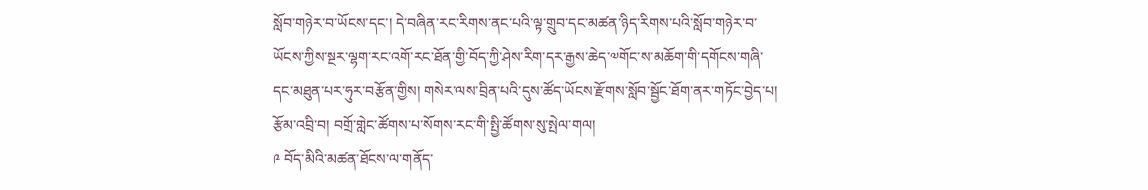སློབ་གཉེར་བ་ཡོངས་དང་། དེ་བཞིན་རང་རིགས་ནང་པའི་ལྟ་གྲུབ་དང་མཚན་ཉིད་རིགས་པའི་སློབ་གཉེར་བ་ཡོངས་ཀྱིས་སྔར་ལྷག་རང་འགོ་རང་ཐོན་གྱི་བོད་ཀྱི་ཤེས་རིག་དར་རྒྱས་ཆེད་༧གོང་ས་མཆོག་གི་དགོངས་གཞི་དང་མཐུན་པར་ཧུར་བརྩོན་གྱིས། གསེར་ལས་བྲིན་པའི་དུས་ཚོད་ཡོངས་རྫོགས་སློབ་སྦྱོང་ཐོག་ནར་གཏོང་བྱེད་པ། རྩོམ་འབྲི་བ། བགྲོ་གླེང་ཚོགས་པ་སོགས་རང་གི་སྤྱི་ཚོགས་སུ་སྤེལ་གལ།
༩ བོད་མིའི་མཚན་ཐོངས་ལ་གནོད་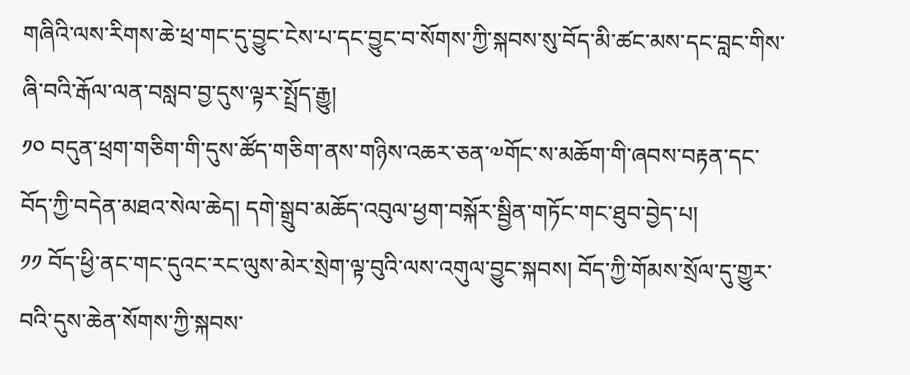གཞིའི་ལས་རིགས་ཆེ་ཕྲ་གང་དུ་བྱུང་ངེས་པ་དང་བྱུང་བ་སོགས་ཀྱི་སྐབས་སུ་བོད་མི་ཚང་མས་དང་བླང་གིས་ཞི་བའི་རྒོལ་ལན་བསླབ་བྱ་དུས་ལྟར་སྤྲོད་རྒྱུ།
༡༠ བདུན་ཕྲག་གཅིག་གི་དུས་ཚོད་གཅིག་ནས་གཉིས་འཆར་ཅན་༧གོང་ས་མཆོག་གི་ཞབས་བརྟན་དང་བོད་ཀྱི་བདེན་མཐའ་སེལ་ཆེད། དགེ་སྒྲུབ་མཆོད་འབུལ་ཕྱག་བསྐོར་སྦྱིན་གཏོང་གང་ཐུབ་བྱེད་པ།
༡༡ བོད་ཕྱི་ནང་གང་དུའང་རང་ལུས་མེར་སྲེག་ལྟ་བུའི་ལས་འགུལ་བྱུང་སྐབས། བོད་ཀྱི་གོམས་སྲོལ་དུ་གྱུར་བའི་དུས་ཆེན་སོགས་ཀྱི་སྐབས་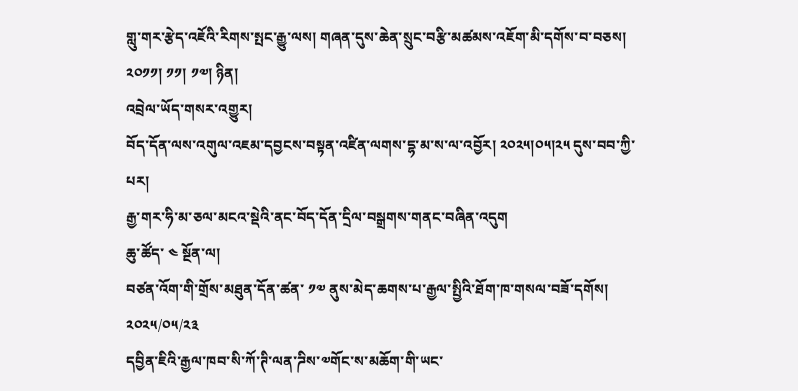གླུ་གར་རྩེད་འཇོའི་རིགས་སྤང་རྒྱུ་ལས། གཞན་དུས་ཆེན་སྲུང་བརྩི་མཚམས་འཇོག་མི་དགོས་བ་བཅས།
༢༠༡༡། ༡༡། ༡༧། ཉིན།
འབྲེལ་ཡོད་གསར་འགྱུར།
བོད་དོན་ལས་འགུལ་འཇམ་དབྱངས་བསྟན་འཛིན་ལགས་དྷ་མ་ས་ལ་འབྱོར། ༢༠༢༥།༠༥།༢༥ དུས་བབ་ཀྱི་པར།
རྒྱ་གར་ཧི་མ་ཅལ་མངའ་སྡེའི་ནང་བོད་དོན་དྲིལ་བསྒྲགས་གནང་བཞིན་འདུག
ཆུ་ཚོད་ ༤ སྔོན་ལ།
བཙན་འོག་གི་གྲོས་མཐུན་དོན་ཚན་ ༡༧ ནུས་མེད་ཆགས་པ་རྒྱལ་སྤྱིའི་ཐོག་ཁ་གསལ་བཟོ་དགོས།
༢༠༢༥/༠༥/༢༣
དབྱིན་ཇིའི་རྒྱལ་ཁབ་སི་ཀོ་ཊི་ལན་ཌིས་༧གོང་ས་མཆོག་གི་ཡང་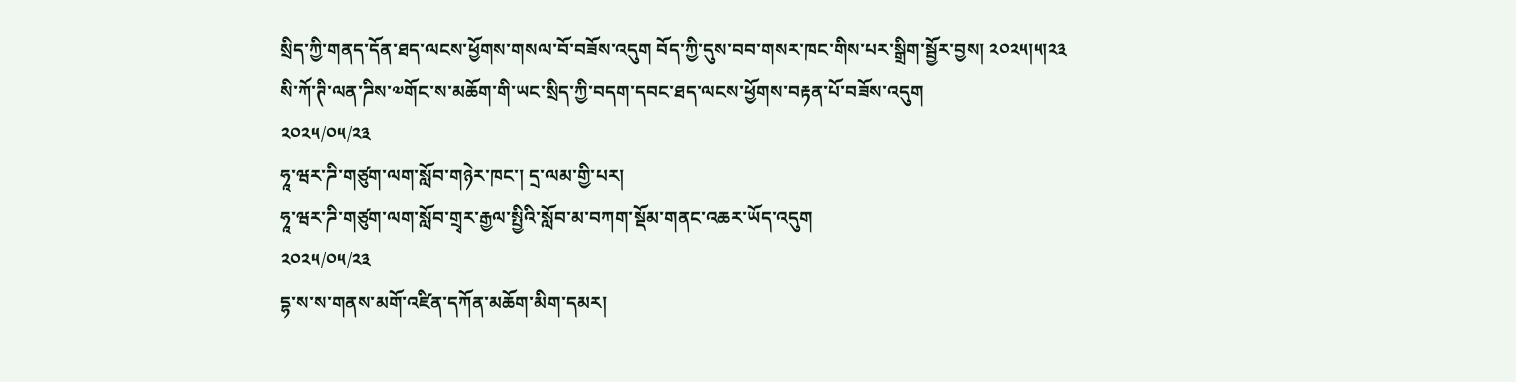སྲིད་ཀྱི་གནད་དོན་ཐད་ལངས་ཕྱོགས་གསལ་བོ་བཟོས་འདུག བོད་ཀྱི་དུས་བབ་གསར་ཁང་གིས་པར་སྒྲིག་སྦྱོར་བྱས། ༢༠༢༥།༥།༢༣
སི་ཀོ་ཊི་ལན་ཌིས་༧གོང་ས་མཆོག་གི་ཡང་སྲིད་ཀྱི་བདག་དབང་ཐད་ལངས་ཕྱོགས་བརྟན་པོ་བཟོས་འདུག
༢༠༢༥/༠༥/༢༣
ཧཱ་ཝར་ཌི་གཙུག་ལག་སློབ་གཉེར་ཁང་། དྲ་ལམ་གྱི་པར།
ཧཱ་ཝར་ཌི་གཙུག་ལག་སློབ་གྲྭར་རྒྱལ་སྤྱིའི་སློབ་མ་བཀག་སྡོམ་གནང་འཆར་ཡོད་འདུག
༢༠༢༥/༠༥/༢༣
དྷ་ས་ས་གནས་མགོ་འཛིན་དཀོན་མཆོག་མིག་དམར།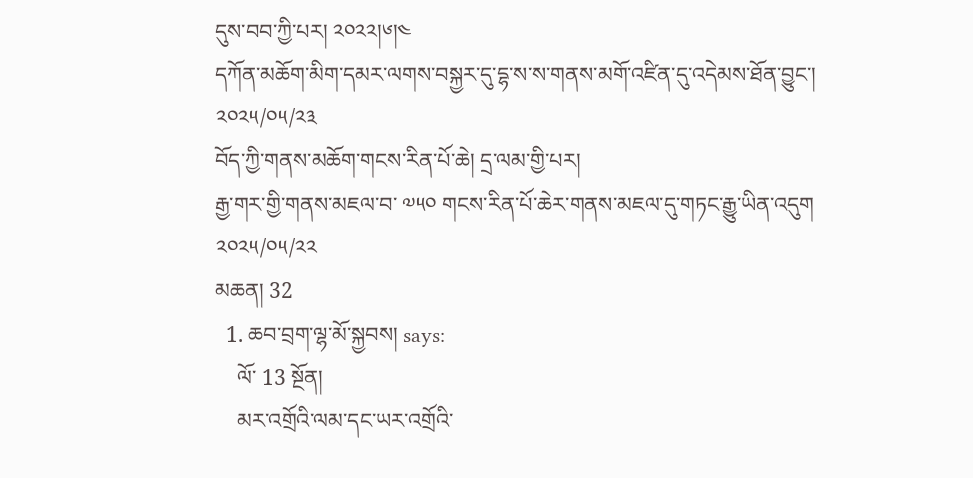དུས་བབ་ཀྱི་པར། ༢༠༢༢།༦།༤
དཀོན་མཆོག་མིག་དམར་ལགས་བསྐྱར་དུ་དྷ་ས་ས་གནས་མགོ་འཛིན་དུ་འདེམས་ཐོན་བྱུང་།
༢༠༢༥/༠༥/༢༣
བོད་ཀྱི་གནས་མཆོག་གངས་རིན་པོ་ཆེ། དྲ་ལམ་གྱི་པར།
རྒྱ་གར་གྱི་གནས་མཇལ་བ་ ༧༥༠ གངས་རིན་པོ་ཆེར་གནས་མཇལ་དུ་གཏང་རྒྱུ་ཡིན་འདུག
༢༠༢༥/༠༥/༢༢
མཆན། 32
  1. ཆབ་བྲག་ལྷ་མོ་སྐྱབས། says:
    ལོ་ 13 སྔོན།
    མར་འགྲོའི་ལམ་དང་ཡར་འགྲོའི་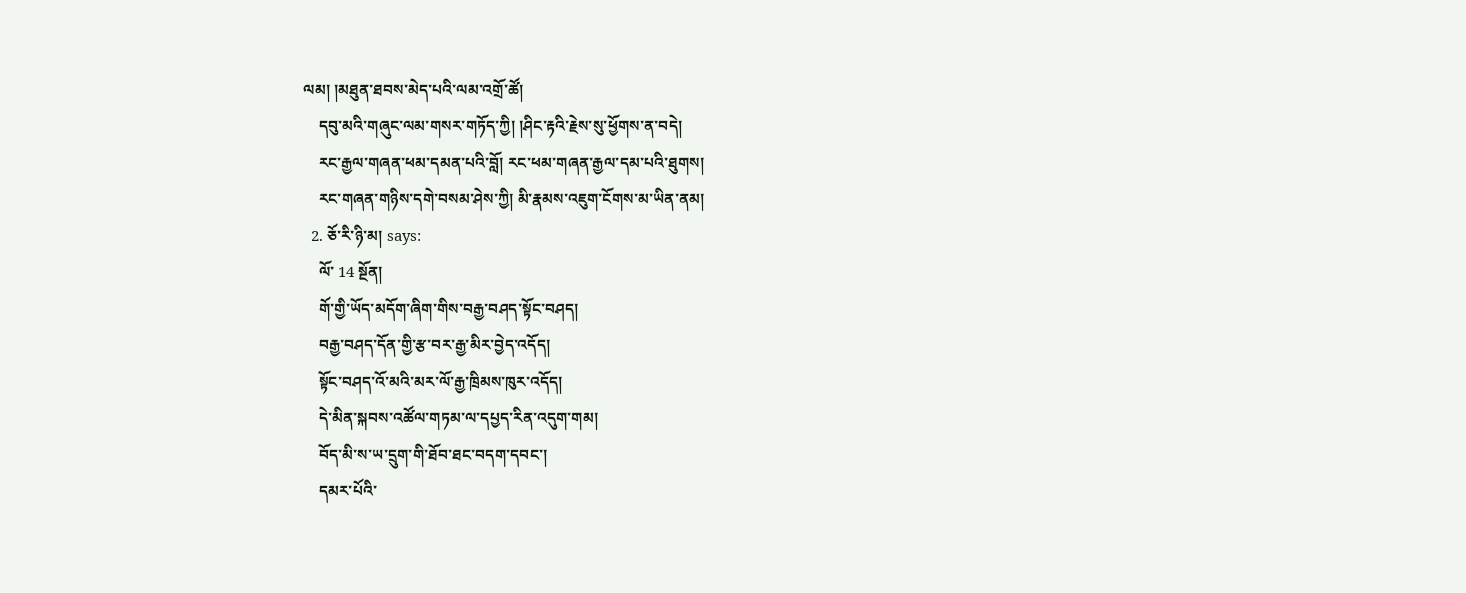ལམ། །མཐུན་ཐབས་མེད་པའི་ལམ་འགྲོ་ཚོ།
    དབུ་མའི་གཞུང་ལམ་གསར་གཏོད་ཀྱི། །ཤིང་རྟའི་རྗེས་སུ་ཕྱོགས་ན་བདེ།
    རང་རྒྱལ་གཞན་ཕམ་དམན་པའི་བློ། རང་ཕམ་གཞན་རྒྱལ་དམ་པའི་ཐུགས།
    རང་གཞན་གཉིས་དགེ་བསམ་ཤེས་ཀྱི། མི་རྣམས་འཇུག་ངོགས་མ་ཡིན་ནམ།
  2. ཅོ་རི་ཉི་མ། says:
    ལོ་ 14 སྔོན།
    གོ་གྱི་ཡོད་མདོག་ཞིག་གིས་བརྒྱ་བཤད་སྟོང་བཤད།
    བརྒྱ་བཤད་དོན་གྱི་རྩ་བར་རྒྱ་མིར་བྱེད་འདོད།
    སྟོང་བཤད་འོ་མའི་མར་ལོ་རྒྱ་ཁྲིམས་ཁུར་འདོད།
    དེ་མིན་སྐབས་འཚོལ་གཏམ་ལ་དཔྱད་རིན་འདུག་གམ།
    བོད་མི་ས་ཡ་དྲུག་གི་ཐོབ་ཐང་བདག་དབང་།
    དམར་པོའི་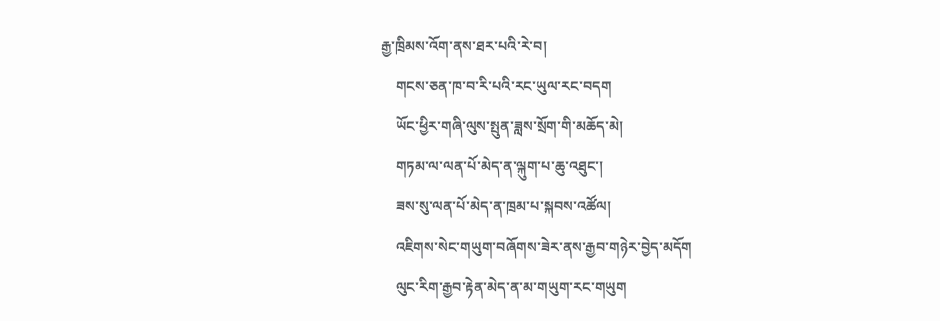རྒྱ་ཁྲིམས་འོག་ནས་ཐར་པའི་རེ་བ།
    གངས་ཅན་ཁ་བ་རི་པའི་རང་ཡུལ་རང་བདག
    ཡོང་ཕྱིར་གཞི་ལུས་སྤུན་ཟླས་སྲོག་གི་མཆོད་མེ།
    གཏམ་ལ་ལན་པོ་མེད་ན་ལྐུག་པ་ཆུ་འཐུང་།
    ཟས་སུ་ལན་པོ་མེད་ན་ཁྲམ་པ་སྐབས་འཚོལ།
    འཇིགས་སེང་གཡུག་བཞོགས་ཟེར་ནས་རྒྱབ་གཉེར་བྱེད་མདོག
    ལུང་རིག་རྒྱབ་རྟེན་མེད་ན་མ་གཡུག་རང་གཡུག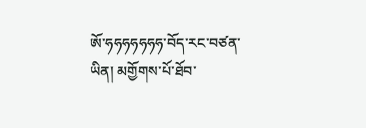ཨོ་ཧཧཧཧཧཧཧ་བོད་རང་བཙན་ཡིན། མགྱོགས་པོ་ཐོབ་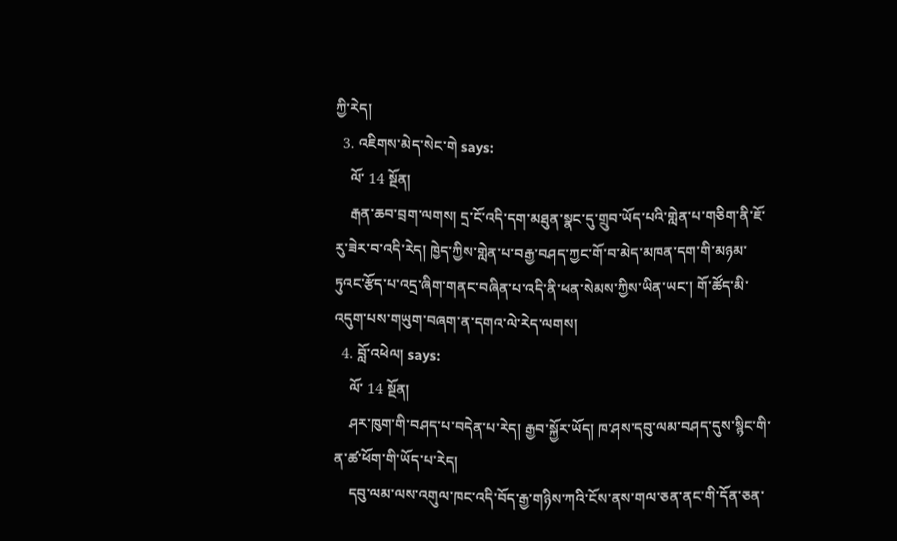ཀྱི་རེད།
  3. འཇིགས་མེད་སེང་གེ says:
    ལོ་ 14 སྔོན།
    རྒན་ཆབ་བྲག་ལགས། དྲ་ངོ་འདི་དག་མཐུན་སྣང་དུ་གྲུབ་ཡོད་པའི་གླེན་པ་གཅིག་ནི་ཇོ་རུ་ཟེར་བ་འདི་རེད། ཁྱེད་ཀྱིས་གླེན་པ་བརྒྱ་བཤད་ཀྱང་གོ་བ་མེད་མཁན་དག་གི་མཉམ་ཏུའང་རྩོད་པ་འདྲ་ཞིག་གནང་བཞིན་པ་འདི་ནི་ཕན་སེམས་ཀྱིས་ཡིན་ཡང་། གོ་ཚོད་མི་འདུག་པས་གཡུག་བཞག་ན་དགའ་ལེ་རེད་ལགས།
  4. བློ་འཕེལ། says:
    ལོ་ 14 སྔོན།
    ཤར་ཁུག་གི་བཤད་པ་བདེན་པ་རེད། རྒྱབ་སྐྱོར་ཡོད། ཁ་ཤས་དབུ་ལམ་བཤད་དུས་སྙིང་གི་ན་ཚ་ཕོག་གི་ཡོད་པ་རེད།
    དབུ་ལམ་ལས་འགུལ་ཁང་འདི་བོད་རྒྱ་གཉིས་ཀའི་ངོས་ནས་གལ་ཅན་ནང་གི་དོན་ཅན་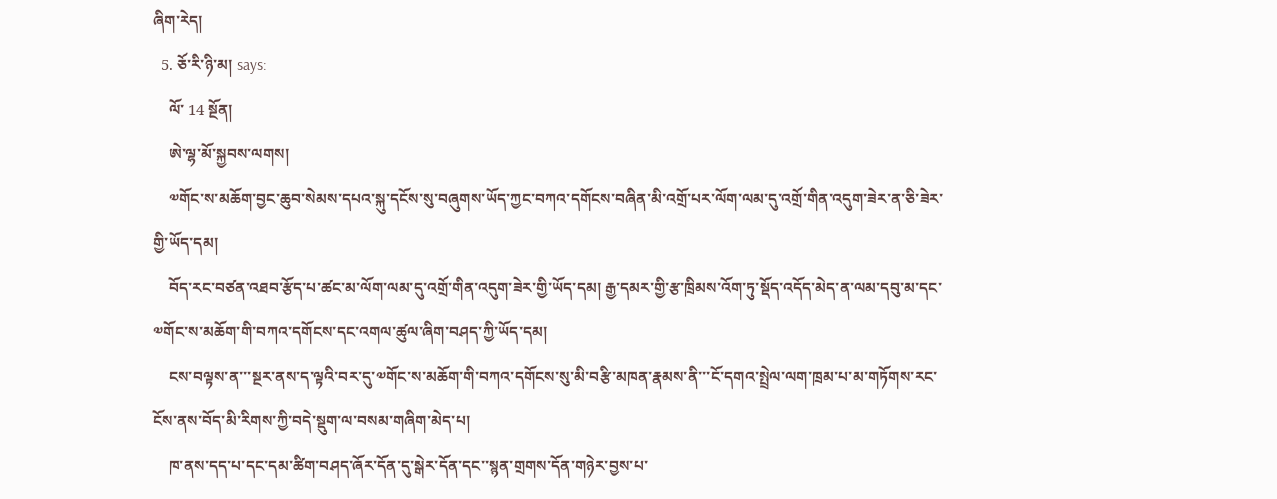ཞིག་རེད།
  5. ཅོ་རི་ཉི་མ། says:
    ལོ་ 14 སྔོན།
    ཨེ་ལྷ་མོ་སྐྱབས་ལགས།
    ༧གོང་ས་མཆོག་བྱང་ཆུབ་སེམས་དཔའ་སྐུ་དངོས་སུ་བཞུགས་ཡོད་ཀྱང་བཀའ་དགོངས་བཞིན་མི་འགྲོ་པར་ལོག་ལམ་དུ་འགྲོ་གིན་འདུག་ཟེར་ན་ཅི་ཟེར་གྱི་ཡོད་དམ།
    བོད་རང་བཙན་འཐབ་རྩོད་པ་ཚང་མ་ལོག་ལམ་དུ་འགྲོ་གིན་འདུག་ཟེར་གྱི་ཡོད་དམ། རྒྱ་དམར་གྱི་རྩ་ཁྲིམས་འོག་ཏུ་སྡོད་འདོད་མེད་ན་ལམ་དབུ་མ་དང་༧གོང་ས་མཆོག་གི་བཀའ་དགོངས་དང་འགལ་ཚུལ་ཞིག་བཤད་ཀྱི་ཡོད་དམ།
    ངས་བལྟས་ན་་་སྔར་ནས་ད་ལྟའི་བར་དུ་༧གོང་ས་མཆོག་གི་བཀའ་དགོངས་སུ་མི་བརྩི་མཁན་རྣམས་ནི་་་ངོ་དགའ་སྤྲེལ་ལག་ཁྲམ་པ་མ་གཏོགས་རང་ངོས་ནས་བོད་མི་རིགས་ཀྱི་བདེ་སྡུག་ལ་བསམ་གཞིག་མེད་པ།
    ཁ་ནས་དད་པ་དང་དམ་ཚིག་བཤད་ཞོར་དོན་དུ་སྒེར་དོན་དང་་སྙན་གྲགས་དོན་གཉེར་བྱས་པ་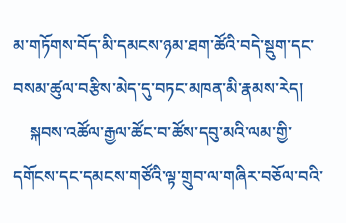མ་གཏོགས་བོད་མི་དམངས་ཉམ་ཐག་ཚོའི་བདེ་སྡུག་དང་བསམ་ཚུལ་བརྩིས་མེད་དུ་བཏང་མཁན་མི་རྣམས་རེད།
    སྐབས་འཚོལ་རྒྱལ་ཚོང་བ་ཚོས་དབུ་མའི་ལམ་གྱི་དགོངས་དང་དམངས་གཙོའི་ལྟ་གྲུབ་ལ་གཞིར་བཅོལ་བའི་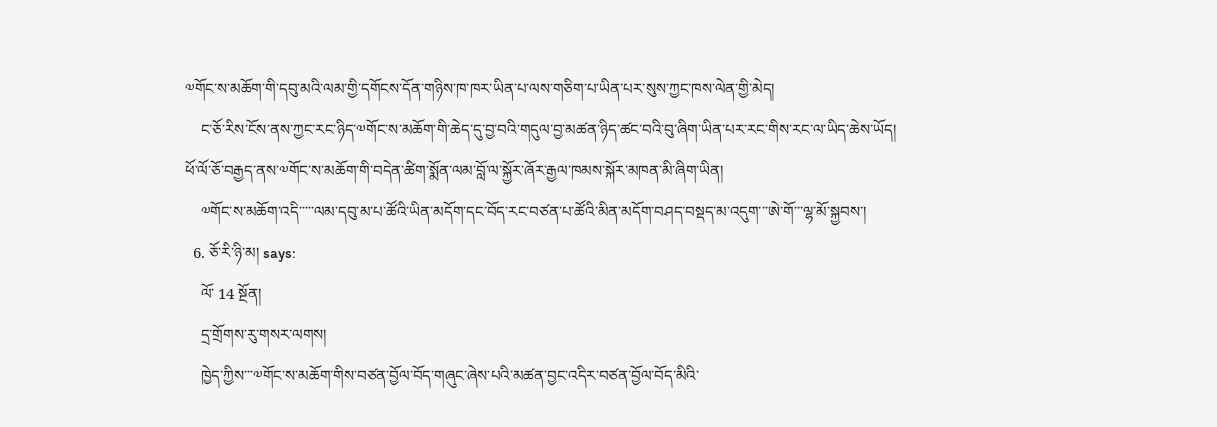༧གོང་ས་མཆོག་གི་དབུ་མའི་ལམ་གྱི་དགོངས་དོན་གཉིས་ཁ་ཁར་ཡིན་པ་ལས་གཅིག་པ་ཡིན་པར་སུས་ཀྱང་ཁས་ལེན་གྱི་མེད།
    ང་ཅོ་རིས་ངོས་ནས་ཀྱང་རང་ཉིད་༧གོང་ས་མཆོག་གི་ཆེད་དུ་བྱ་བའི་གདུལ་བྱ་མཚན་ཉིད་ཚང་བའི་བུ་ཞིག་ཡིན་པར་རང་གིས་རང་ལ་ཡིད་ཆེས་ཡོད། ཕོ་ལོ་ཅོ་བརྒྱད་ནས་༧གོང་ས་མཆོག་གི་བདེན་ཚིག་སྨོན་ལམ་བློ་ལ་སྐྱོར་ཞོར་རྒྱལ་ཁམས་སྐོར་མཁན་མི་ཞིག་ཡིན།
    ༧གོང་ས་མཆོག་འདི་་་་་ལམ་དབུ་མ་པ་ཚོའི་ཡིན་མདོག་དང་བོད་རང་བཙན་པ་ཚོའི་མིན་མདོག་བཤད་བསྡད་མ་འདུག་་་ཨེ་གོ་་་ལྷ་མོ་སྐྱབས་།
  6. ཅོ་རི་ཉི་མ། says:
    ལོ་ 14 སྔོན།
    དྲ་གྲོགས་རུ་གསར་ལགས།
    ཁྱེད་ཀྱིས་་་༧གོང་ས་མཆོག་གིས་བཙན་བྱོལ་བོད་གཞུང་ཞེས་པའི་མཚན་བྱང་འདིར་བཙན་བྱོལ་བོད་མིའི་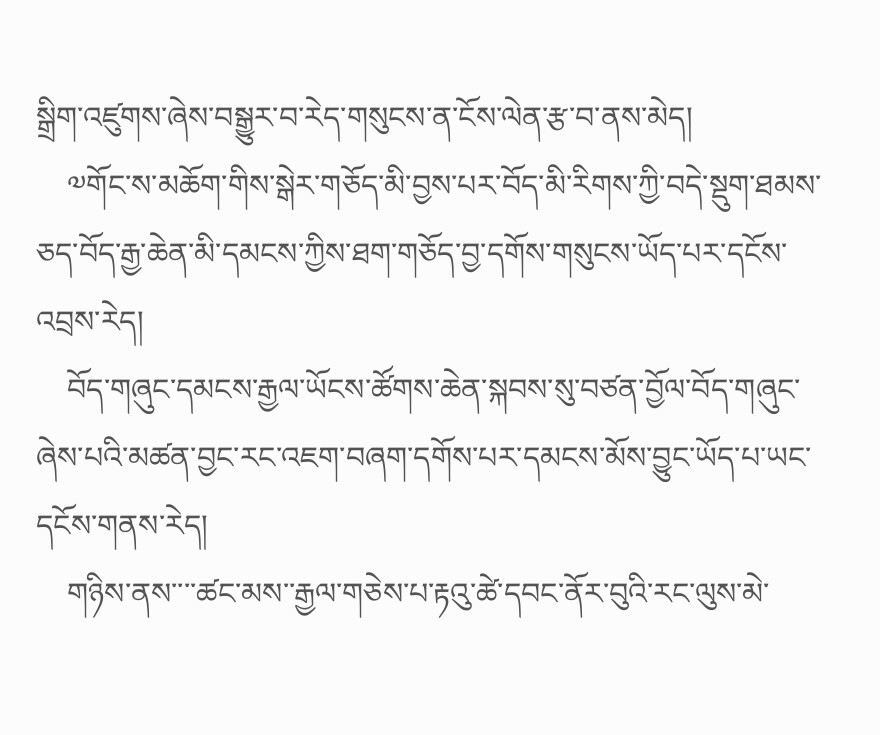སྒྲིག་འཛུགས་ཞེས་བསྒྱུར་བ་རེད་གསུངས་ན་ངོས་ལེན་རྩ་བ་ནས་མེད།
    ༧གོང་ས་མཆོག་གིས་སྒེར་གཅོད་མི་བྱས་པར་བོད་མི་རིགས་ཀྱི་བདེ་སྡུག་ཐམས་ཅད་བོད་རྒྱ་ཆེན་མི་དམངས་ཀྱིས་ཐག་གཅོད་བྱ་དགོས་གསུངས་ཡོད་པར་དངོས་འབྲས་རེད།
    བོད་གཞུང་དམངས་རྒྱལ་ཡོངས་ཚོགས་ཆེན་སྐབས་སུ་བཙན་བྱོལ་བོད་གཞུང་ཞེས་པའི་མཚན་བྱང་རང་འཇག་བཞག་དགོས་པར་དམངས་མོས་བྱུང་ཡོད་པ་ཡང་དངོས་གནས་རེད།
    གཉིས་ནས་་་་ཚང་མས་་རྒྱལ་གཅེས་པ་རྟའུ་ཚེ་དབང་ནོར་བུའི་རང་ལུས་མེ་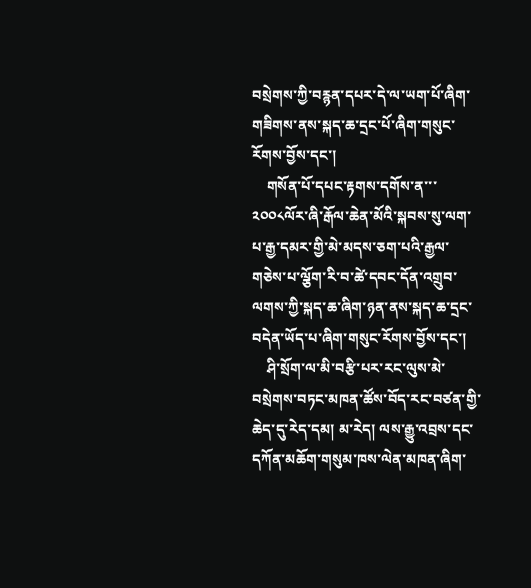བསྲེགས་ཀྱི་བརྙན་དཔར་དེ་ལ་ཡག་པོ་ཞིག་གཟིགས་ནས་སྐད་ཆ་དྲང་པོ་ཞིག་གསུང་རོགས་བྱོས་དང་།
    གསོན་པོ་དཔང་རྟགས་དགོས་ན་་་༢༠༠༨ལོར་ཞི་རྒོལ་ཆེན་མོའི་སྐབས་སུ་ལག་པ་རྒྱ་དམར་གྱི་མེ་མདས་ཅག་པའི་རྒྱལ་གཅེས་པ་ལྕོག་རི་བ་ཚེ་དབང་དོན་འགྲུབ་ལགས་ཀྱི་སྐད་ཆ་ཞིག་ཉན་ནས་སྐད་ཆ་དྲང་བདེན་ཡོད་པ་ཞིག་གསུང་རོགས་བྱོས་དང་།
    ཤི་སྲོག་ལ་མི་བརྩི་པར་རང་ལུས་མེ་བསྲེགས་བཏང་མཁན་ཚོས་བོད་རང་བཙན་གྱི་ཆེད་དུ་རེད་དམ། མ་རེད། ལས་རྒྱུ་འབྲས་དང་དཀོན་མཆོག་གསུམ་ཁས་ལེན་མཁན་ཞིག་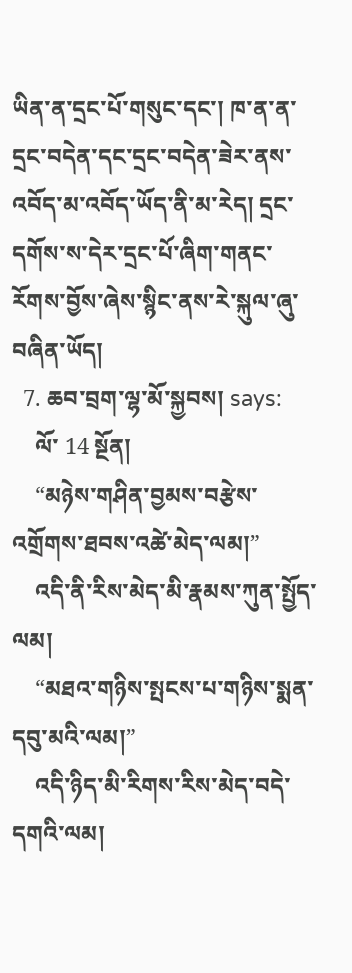ཡིན་ན་དྲང་པོ་གསུང་དང་། ཁ་ན་ན་དྲང་བདེན་དང་དྲང་བདེན་ཟེར་ནས་འབོད་མ་འབོད་ཡོད་ནི་མ་རེད། དྲང་དགོས་ས་དེར་དྲང་པོ་ཞིག་གནང་རོགས་བྱོས་ཞེས་སྙིང་ནས་རེ་སྐུལ་ཞུ་བཞིན་ཡོད།
  7. ཆབ་བྲག་ལྷ་མོ་སྐྱབས། says:
    ལོ་ 14 སྔོན།
    “མཉེས་གཤིན་བྱམས་བརྩེས་འགྲོགས་ཐབས་འཚེ་མེད་ལམ།”
    འདི་ནི་རིས་མེད་མི་རྣམས་ཀུན་སྤྱོད་ལམ།
    “མཐའ་གཉིས་སྤངས་པ་གཉིས་སྨན་དབུ་མའི་ལམ།”
    འདི་ཉིད་མི་རིགས་རིས་མེད་བདེ་དགའི་ལམ།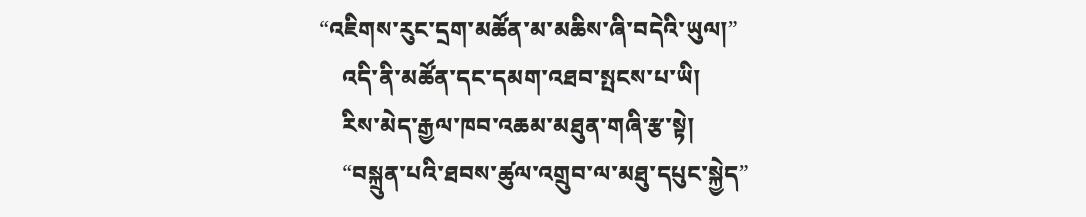“འཇིགས་རུང་དྲག་མཚོན་མ་མཆིས་ཞི་བདེའི་ཡུལ།”
    འདི་ནི་མཚོན་དང་དམག་འཐབ་སྤངས་པ་ཡི།
    རིས་མེད་རྒྱལ་ཁབ་འཆམ་མཐུན་གཞི་རྩ་སྟེ།
    “བསྐྲུན་པའི་ཐབས་ཚུལ་འགྲུབ་ལ་མཐུ་དཔུང་སྐྱེད”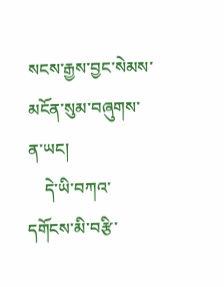སངས་རྒྱས་བྱང་སེམས་མངོན་སུམ་བཞུགས་ན་ཡང།
    དེ་ཡི་བཀའ་དགོངས་མི་བརྩི་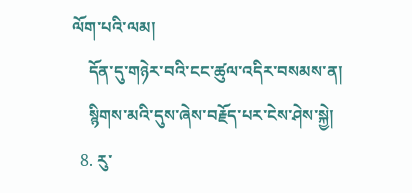ལོག་པའི་ལམ།
    དོན་དུ་གཉེར་བའི་ངང་ཚུལ་འདིར་བསམས་ན།
    སྙིགས་མའི་དུས་ཞེས་བརྗོད་པར་ངེས་ཤེས་སྐྱེ།
  8. རུ་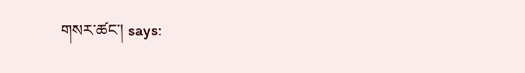གསར་ཚང་། says: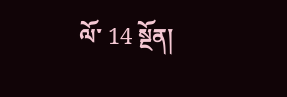ལོ་ 14 སྔོན།